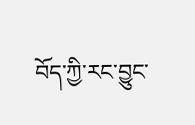བོད་ཀྱི་རང་བྱུང་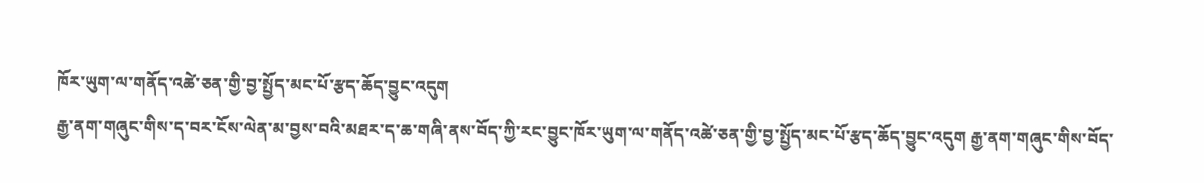ཁོར་ཡུག་ལ་གནོད་འཚེ་ཅན་གྱི་བྱ་སྤྱོད་མང་པོ་རྩད་ཆོད་བྱུང་འདུག
རྒྱ་ནག་གཞུང་གིས་ད་བར་ངོས་ལེན་མ་བྱས་བའི་མཐར་ད་ཆ་གཞི་ནས་བོད་ཀྱི་རང་བྱུང་ཁོར་ཡུག་ལ་གནོད་འཚེ་ཅན་གྱི་བྱ་སྤྱོད་མང་པོ་རྩད་ཆོད་བྱུང་འདུག རྒྱ་ནག་གཞུང་གིས་བོད་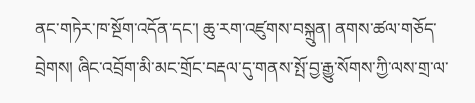ནང་གཏེར་ཁ་སྔོག་འདོན་དང་། ཆུ་རག་འཛུགས་བསྐྲུན། ནགས་ཚལ་གཅོད་བྲེགས། ཞིང་འབྲོག་མི་མང་གྲོང་བརྡལ་དུ་གནས་སྤོ་བྱ་རྒྱུ་སོགས་ཀྱི་ལས་གྲ་ལ་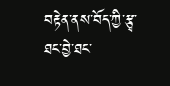བརྟེན་ནས་བོད་ཀྱི་རྩྭ་ཐང་བྱེ་ཐང་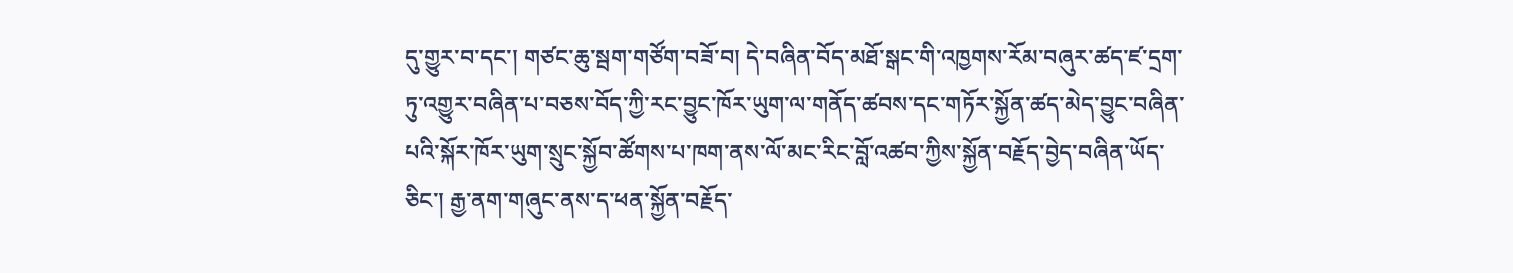དུ་གྱུར་བ་དང་། གཙང་ཆུ་སྦག་གཙོག་བཟོ་བ། དེ་བཞིན་བོད་མཐོ་སྒང་གི་འཁྱགས་རོམ་བཞུར་ཚད་ཛ་དྲག་ཏུ་འགྱུར་བཞིན་པ་བཅས་བོད་ཀྱི་རང་བྱུང་ཁོར་ཡུག་ལ་གནོད་ཚབས་དང་གཏོར་སྐྱོན་ཚད་མེད་བྱུང་བཞིན་པའི་སྐོར་ཁོར་ཡུག་སྲུང་སྐྱོབ་ཚོགས་པ་ཁག་ནས་ལོ་མང་རིང་བློ་འཚབ་ཀྱིས་སྐྱོན་བརྗོད་བྱེད་བཞིན་ཡོད་ཅིང་། རྒྱ་ནག་གཞུང་ནས་ད་ཕན་སྐྱོན་བརྗོད་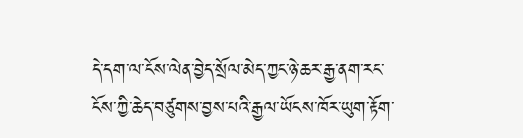དེ་དག་ལ་ངོས་ལེན་བྱེད་སྲོལ་མེད་ཀྱང་ཉེ་ཆར་རྒྱ་ནག་རང་ངོས་ཀྱི་ཆེད་བཙུགས་བྱས་པའི་རྒྱལ་ཡོངས་ཁོར་ཡུག་རྟོག་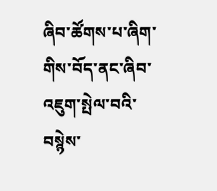ཞིབ་ཚོགས་པ་ཞིག་གིས་བོད་ནང་ཞིབ་འཇུག་སྤེལ་བའི་བསྙེས་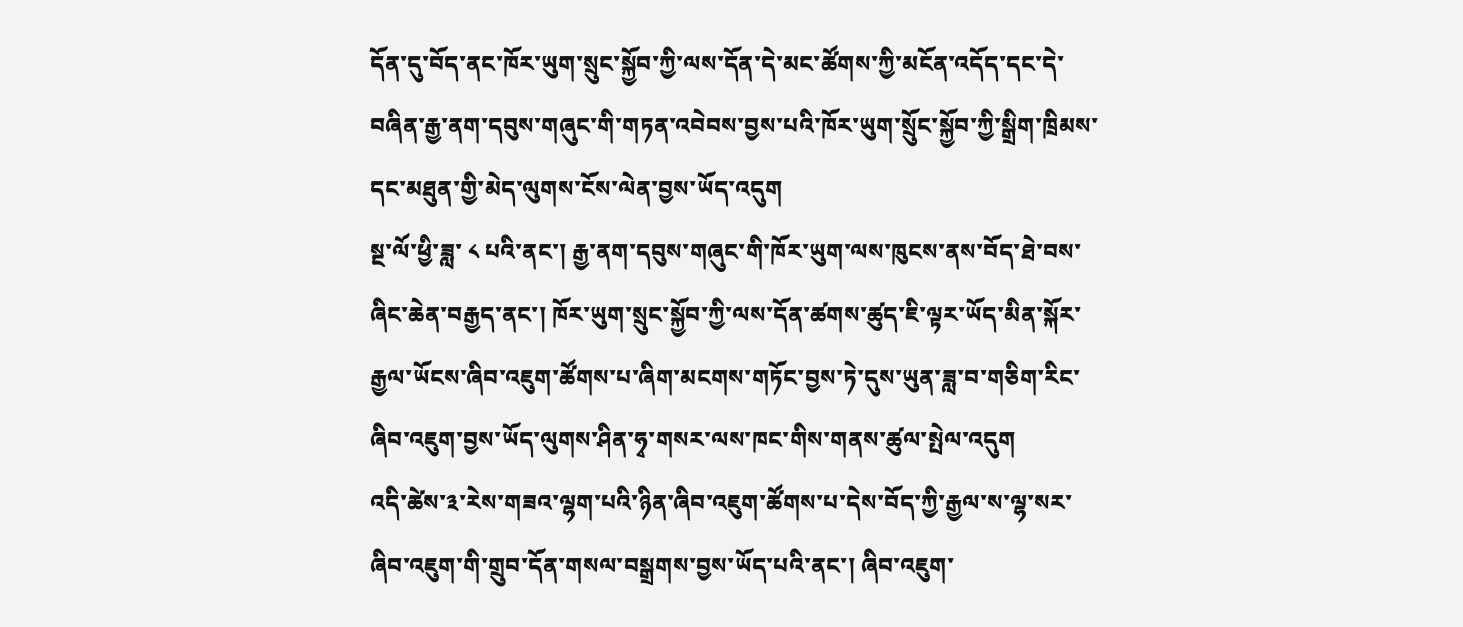དོན་དུ་བོད་ནང་ཁོར་ཡུག་སྲུང་སྐྱོབ་ཀྱི་ལས་དོན་དེ་མང་ཚོགས་ཀྱི་མངོན་འདོད་དང་དེ་བཞིན་རྒྱ་ནག་དབུས་གཞུང་གི་གཏན་འབེབས་བྱས་པའི་ཁོར་ཡུག་སྲོུང་སྐྱོབ་ཀྱི་སྒྲིག་ཁྲིམས་དང་མཐུན་གྱི་མེད་ལུགས་ངོས་ལེན་བྱས་ཡོད་འདུག
སྔ་ལོ་ཕྱི་ཟླ་ ༨ པའི་ནང་། རྒྱ་ནག་དབུས་གཞུང་གི་ཁོར་ཡུག་ལས་ཁུངས་ནས་བོད་ཐེ་བས་ཞིང་ཆེན་བརྒྱད་ནང་། ཁོར་ཡུག་སྲུང་སྐྱོབ་ཀྱི་ལས་དོན་ཚགས་ཚུད་ཇི་ལྟར་ཡོད་མིན་སྐོར་རྒྱལ་ཡོངས་ཞིབ་འཇུག་ཚོགས་པ་ཞིག་མངགས་གཏོང་བྱས་ཏེ་དུས་ཡུན་ཟླ་བ་གཅིག་རིང་ཞིབ་འཇུག་བྱས་ཡོད་ལུགས་ཤིན་ཧྭ་གསར་ལས་ཁང་གིས་གནས་ཚུལ་སྤེལ་འདུག
འདི་ཚེས་༣་རེས་གཟའ་ལྷག་པའི་ཉིན་ཞིབ་འཇུག་ཚོགས་པ་དེས་བོད་ཀྱི་རྒྱལ་ས་ལྷ་སར་ཞིབ་འཇུག་གི་གྲུབ་དོན་གསལ་བསྒྲགས་བྱས་ཡོད་པའི་ནང་། ཞིབ་འཇུག་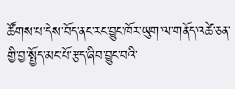ཚོགས་པ་དེས་བོད་ནང་རང་བྱུང་ཁོར་ཡུག་ལ་གནོད་འཚེ་ཅན་གྱི་བྱ་སྤྱོད་མང་པོ་རྩད་ཞིབ་བྱུང་བའི་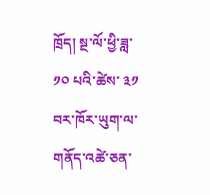ཁྲོད། སྔ་ལོ་ཕྱི་ཟླ་ ༡༠ པའི་ཚེས་ ༣༡ བར་ཁོར་ཡུག་ལ་གནོད་འཚེ་ཅན་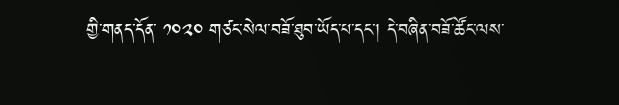གྱི་གནད་དོན་ ༡༠༢༠ གཙང་སེལ་བཟོ་ཐུབ་ཡོད་པ་དང་། དེ་བཞིན་བཟོ་ཚོང་ལས་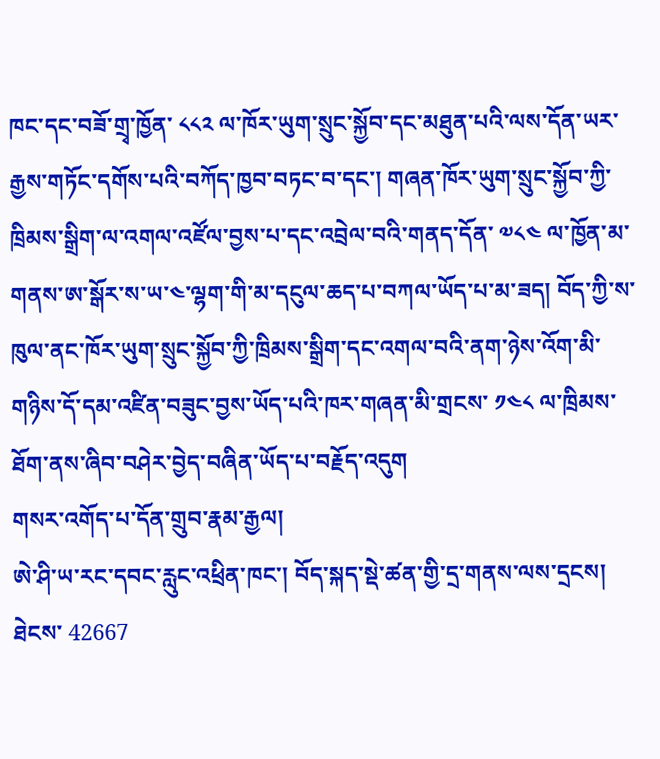ཁང་དང་བཟོ་གྲྭ་ཁྱོན་ ༨༨༢ ལ་ཁོར་ཡུག་སྲུང་སྐྱོབ་དང་མཐུན་པའི་ལས་དོན་ཡར་རྒྱས་གཏོང་དགོས་པའི་བཀོད་ཁྱབ་བཏང་བ་དང་། གཞན་ཁོར་ཡུག་སྲུང་སྐྱོབ་ཀྱི་ཁྲིམས་སྒྲིག་ལ་འགལ་འཛོལ་བྱས་པ་དང་འབྲེལ་བའི་གནད་དོན་ ༧༨༤ ལ་ཁྱོན་མ་གནས་ཨ་སྒོར་ས་ཡ་༤་ལྷག་གི་མ་དངུལ་ཆད་པ་བཀལ་ཡོད་པ་མ་ཟད། བོད་ཀྱི་ས་ཁུལ་ནང་ཁོར་ཡུག་སྲུང་སྐྱོབ་ཀྱི་ཁྲིམས་སྒྲིག་དང་འགལ་བའི་ནག་ཉེས་འོག་མི་གཉིས་དོ་དམ་འཛིན་བཟུང་བྱས་ཡོད་པའི་ཁར་གཞན་མི་གྲངས་ ༡༤༨ ལ་ཁྲིམས་ཐོག་ནས་ཞིབ་བཤེར་བྱེད་བཞིན་ཡོད་པ་བརྗོད་འདུག
གསར་འགོད་པ་དོན་གྲུབ་རྣམ་རྒྱལ།
ཨེ་ཤི་ཡ་རང་དབང་རླུང་འཕྲིན་ཁང་། བོད་སྐད་སྡེ་ཚན་གྱི་དྲ་གནས་ལས་དྲངས།
ཐེངས་ 42667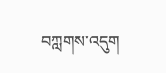བཀླགས་འདུག